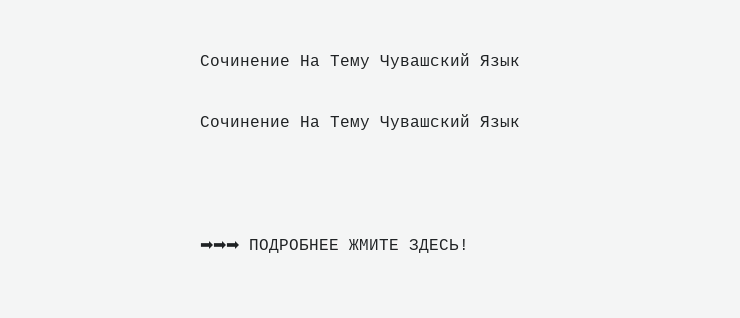Сочинение На Тему Чувашский Язык

Сочинение На Тему Чувашский Язык



➡➡➡ ПОДРОБНЕЕ ЖМИТЕ ЗДЕСЬ!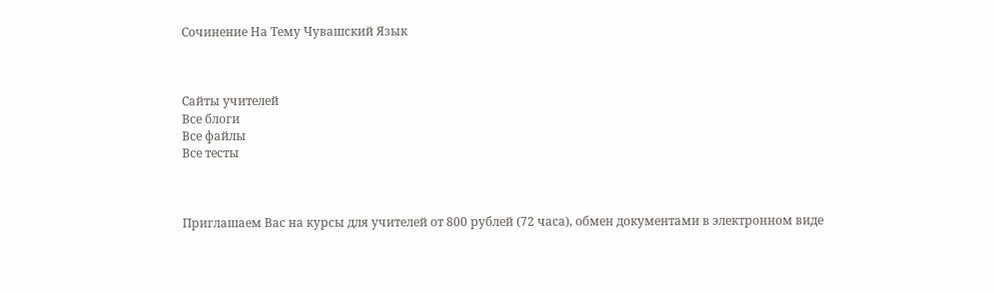Сочинение На Тему Чувашский Язык



Cайты учителей
Все блоги
Все файлы
Все тесты



Приглашаем Вас на курсы для учителей от 800 рублей (72 часа), обмен документами в электронном виде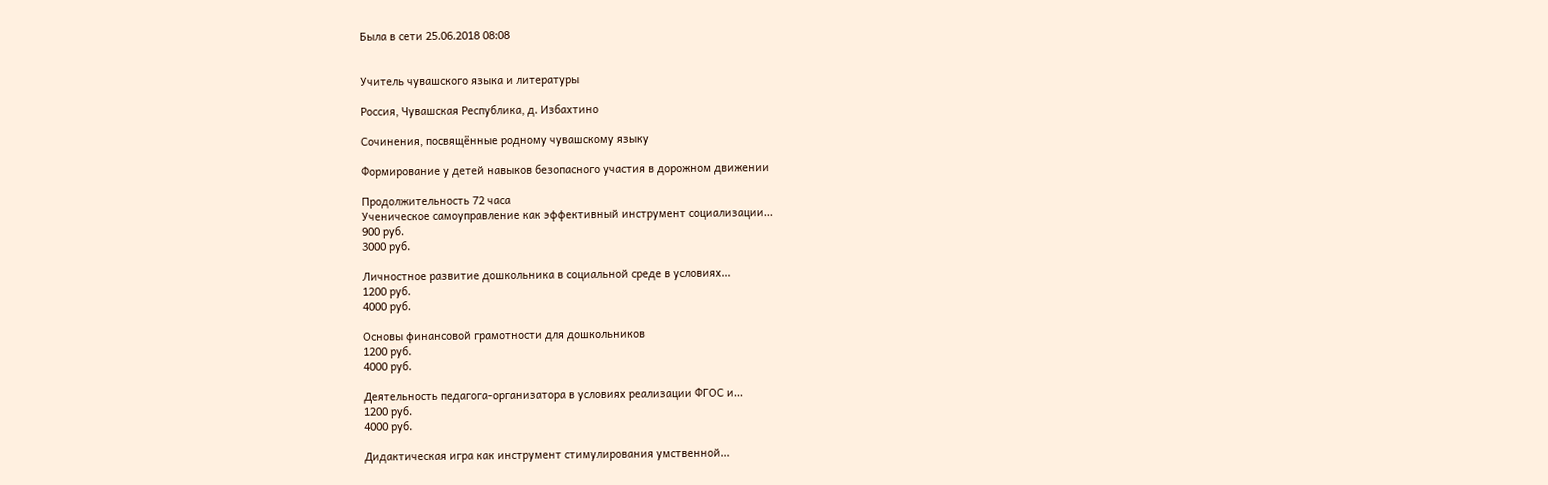Была в сети 25.06.2018 08:08


Учитель чувашского языка и литературы

Россия, Чувашская Республика, д. Избахтино

Сочинения, посвящённые родному чувашскому языку

Формирование у детей навыков безопасного участия в дорожном движении

Продолжительность 72 часа
Ученическое самоуправление как эффективный инструмент социализации...
900 руб.
3000 руб.

Личностное развитие дошкольника в социальной среде в условиях...
1200 руб.
4000 руб.

Основы финансовой грамотности для дошкольников
1200 руб.
4000 руб.

Деятельность педагога-организатора в условиях реализации ФГОС и...
1200 руб.
4000 руб.

Дидактическая игра как инструмент стимулирования умственной...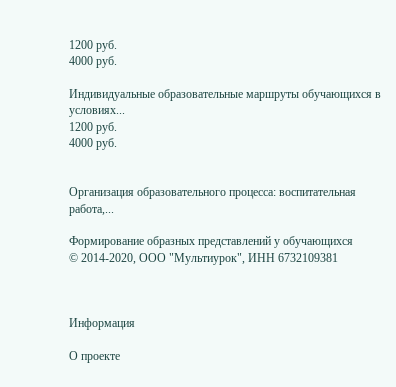1200 руб.
4000 руб.

Индивидуальные образовательные маршруты обучающихся в условиях...
1200 руб.
4000 руб.


Организация образовательного процесса: воспитательная работа,...

Формирование образных представлений у обучающихся
© 2014-2020, ООО "Мультиурок", ИНН 6732109381



Информация

О проекте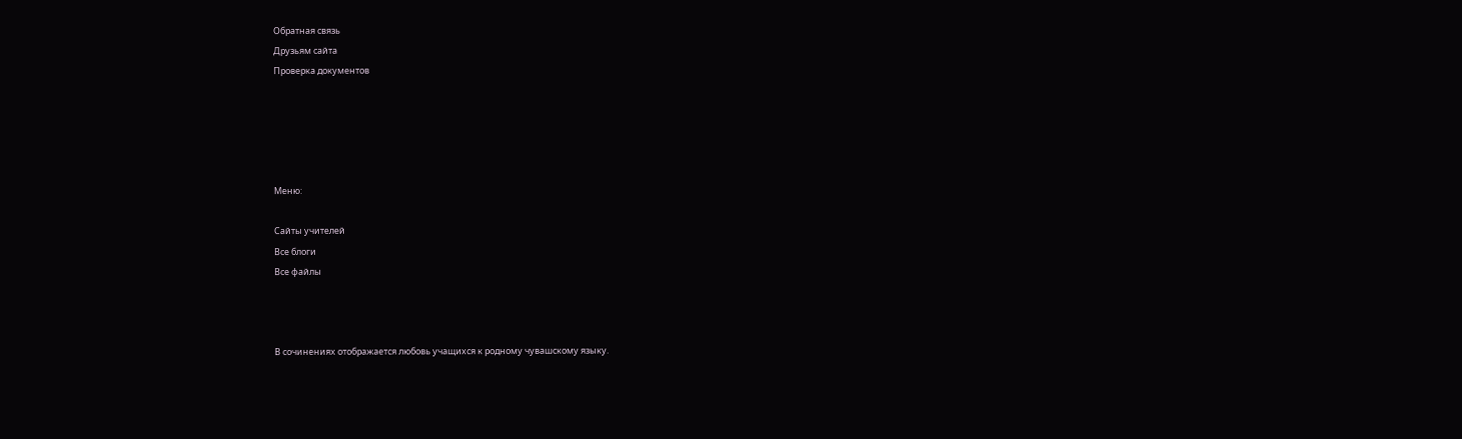Обратная связь
Друзьям сайта
Проверка документов





Меню:

Cайты учителей
Все блоги
Все файлы



В сочинениях отображается любовь учащихся к родному чувашскому языку.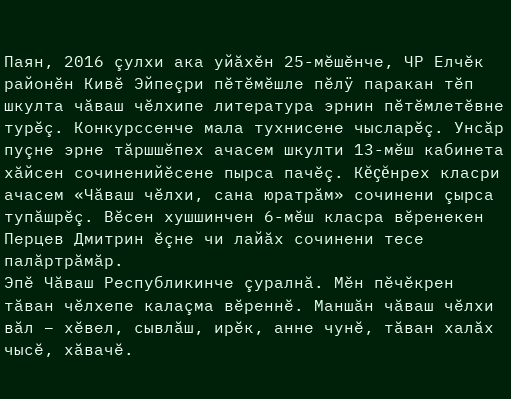Паян, 2016 çулхи ака уйăхĕн 25-мĕшĕнче, ЧР Елчĕк районĕн Кивĕ Эйпеçри пĕтĕмĕшле пĕлÿ паракан тĕп шкулта чăваш чĕлхипе литература эрнин пĕтĕмлетĕвне турĕç. Конкурссенче мала тухнисене чысларĕç. Унсăр пуçне эрне тăршшĕпех ачасем шкулти 13-мĕш кабинета хăйсен сочиненийĕсене пырса пачĕç. Кĕçĕнрех класри ачасем «Чăваш чĕлхи, сана юратрăм» сочинени çырса тупăшрĕç. Вĕсен хушшинчен 6-мĕш класра вĕренекен Перцев Дмитрин ĕçне чи лайăх сочинени тесе палăртрăмăр.
Эпĕ Чăваш Республикинче çуралнă. Мĕн пĕчĕкрен тăван чĕлхепе калаçма вĕреннĕ. Маншăн чăваш чĕлхи вăл – хĕвел, сывлăш, ирĕк, анне чунĕ, тăван халăх чысĕ, хăвачĕ.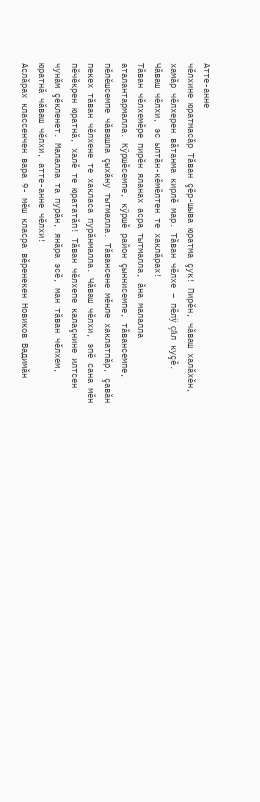Атте-анне
чĕлхине юратмасăр Тăван çĕр-шыва юратма çук! Пирĕн, чăваш халăхĕн, хамăр чĕлхерен вăтанма кирлĕ мар. Тăван чĕлхе – пĕлÿ çăл куçĕ.
Чăваш чĕлхи, эс ылтăн-кĕмĕлтен те хаклăрах!
Тăван чĕлхемĕре пирĕн яланах асра тытмалла, ăна малалла аталантармалла. Кÿршĕсемпе, кÿршĕ район çыннисемпе, тăвансемпе, пĕлĕшсемпе чăвашла çыхăну тытмалла. Тăвансене мĕнле хаклатпăр, çавăн пекех тăван чĕлхене те хакласа пурăнмалла. Чăваш чĕлхи, эпĕ сана мĕн пĕчĕкрен юратнă, халĕ те юрататăп! Тăван чĕлхепе калаçнине илтсен чунăм çĕкленет. Малалла та пурăн, янăра эсĕ, ман тăван чĕлхем, юратнă чăваш чĕлхи, атте-анне чĕлхи!
Аслăрах классенчен вара 9- мĕш класра вĕренекен Новиков Вадимăн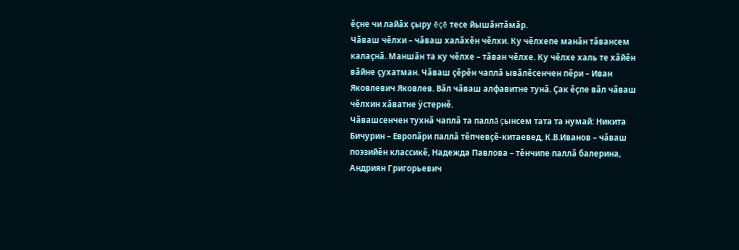ĕçне чи лайăх çыру ĕçĕ тесе йышăнтăмăр.
Чăваш чĕлхи – чăваш халăхĕн чĕлхи. Ку чĕлхепе манăн тăвансем калаçнă. Маншăн та ку чĕлхе – тăван чĕлхе. Ку чĕлхе халь те хăйĕн вăйне çухатман. Чăваш çĕрĕн чаплă ывăлĕсенчен пĕри – Иван Яковлевич Яковлев. Вăл чăваш алфавитне тунă. Çак ĕçпе вăл чăваш чĕлхин хăватне ÿстернĕ.
Чăвашсенчен тухнă чаплă та паллă çынсем тата та нумай: Никита Бичурин – Европăри паллă тĕпчевçĕ-китаевед, К.В.Иванов – чăваш поэзийĕн классикĕ, Надежда Павлова – тĕнчипе паллă балерина, Андриян Григорьевич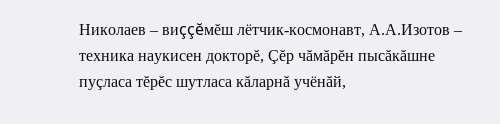Николаев – виççĕмĕш лётчик-космонавт, А.А.Изотов – техника наукисен докторĕ, Çĕр чăмăрĕн пысăкăшне пуçласа тĕрĕс шутласа кăларнă учёнăй,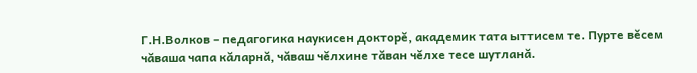Г.Н.Волков – педагогика наукисен докторĕ, академик тата ыттисем те. Пурте вĕсем чăваша чапа кăларнă, чăваш чĕлхине тăван чĕлхе тесе шутланă.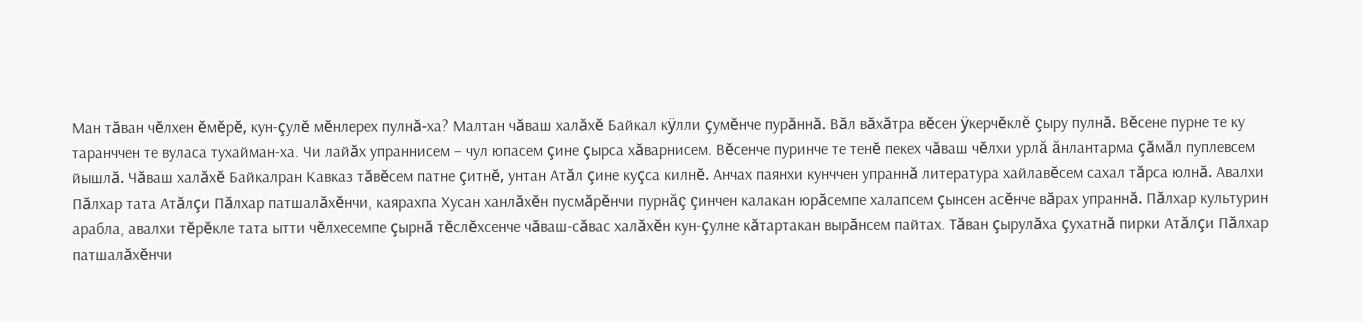Ман тăван чĕлхен ĕмĕрĕ, кун-çулĕ мĕнлерех пулнă-ха? Малтан чăваш халăхĕ Байкал кÿлли çумĕнче пурăннă. Вăл вăхăтра вĕсен ÿкерчĕклĕ çыру пулнă. Вĕсене пурне те ку таранччен те вуласа тухайман-ха. Чи лайăх упраннисем – чул юпасем çине çырса хăварнисем. Вĕсенче пуринче те тенĕ пекех чăваш чĕлхи урлă ăнлантарма çăмăл пуплевсем йышлă. Чăваш халăхĕ Байкалран Кавказ тăвĕсем патне çитнĕ, унтан Атăл çине куçса килнĕ. Анчах паянхи кунччен упраннă литература хайлавĕсем сахал тăрса юлнă. Авалхи Пăлхар тата Атăлçи Пăлхар патшалăхĕнчи, каярахпа Хусан ханлăхĕн пусмăрĕнчи пурнăç çинчен калакан юрăсемпе халапсем çынсен асĕнче вăрах упраннă. Пăлхар культурин арабла, авалхи тĕрĕкле тата ытти чĕлхесемпе çырнă тĕслĕхсенче чăваш-сăвас халăхĕн кун-çулне кăтартакан вырăнсем пайтах. Тăван çырулăха çухатнă пирки Атăлçи Пăлхар патшалăхĕнчи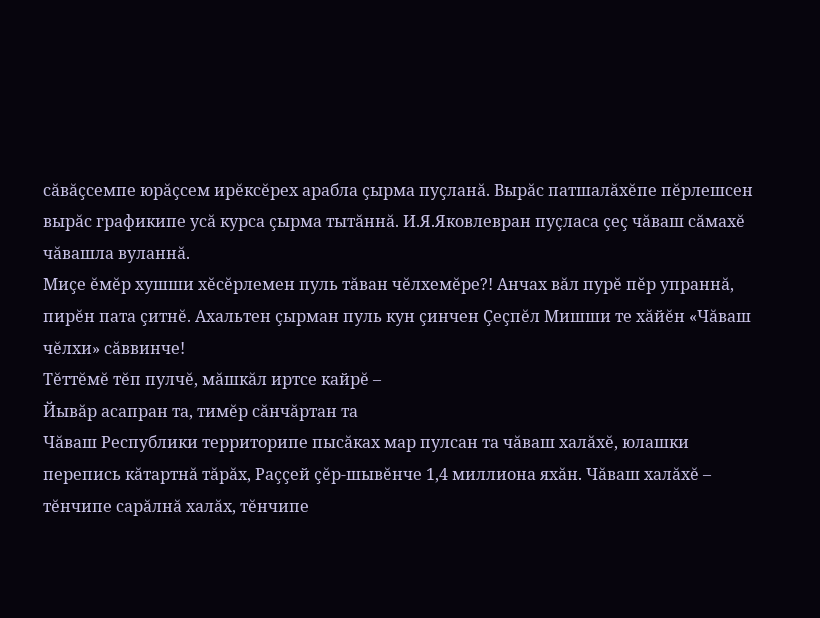сăвăçсемпе юрăçсем ирĕксĕрех арабла çырма пуçланă. Вырăс патшалăхĕпе пĕрлешсен вырăс графикипе усă курса çырма тытăннă. И.Я.Яковлевран пуçласа çеç чăваш сăмахĕ чăвашла вуланнă.
Миçе ĕмĕр хушши хĕсĕрлемен пуль тăван чĕлхемĕре?! Анчах вăл пурĕ пĕр упраннă, пирĕн пата çитнĕ. Ахальтен çырман пуль кун çинчен Çеçпĕл Мишши те хăйĕн «Чăваш чĕлхи» сăввинче!
Тĕттĕмĕ тĕп пулчĕ, мăшкăл иртсе кайрĕ –
Йывăр асапран та, тимĕр сăнчăртан та
Чăваш Республики территорипе пысăках мар пулсан та чăваш халăхĕ, юлашки перепись кăтартнă тăрăх, Раççей çĕр-шывĕнче 1,4 миллиона яхăн. Чăваш халăхĕ – тĕнчипе сарăлнă халăх, тĕнчипе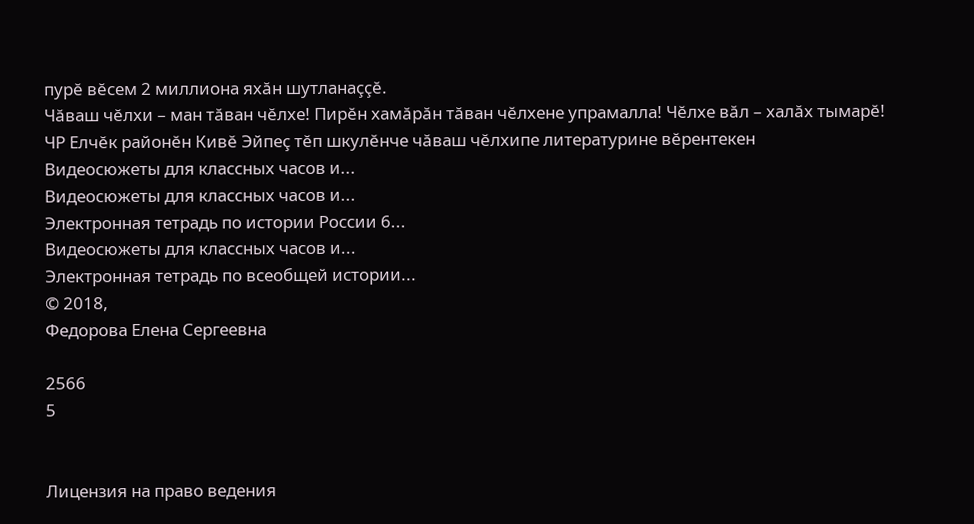пурĕ вĕсем 2 миллиона яхăн шутланаççĕ.
Чăваш чĕлхи – ман тăван чĕлхе! Пирĕн хамăрăн тăван чĕлхене упрамалла! Чĕлхе вăл – халăх тымарĕ!
ЧР Елчĕк районĕн Кивĕ Эйпеç тĕп шкулĕнче чăваш чĕлхипе литературине вĕрентекен
Видеосюжеты для классных часов и...
Видеосюжеты для классных часов и...
Электронная тетрадь по истории России 6...
Видеосюжеты для классных часов и...
Электронная тетрадь по всеобщей истории...
© 2018,
Федорова Елена Сергеевна

2566
5


Лицензия на право ведения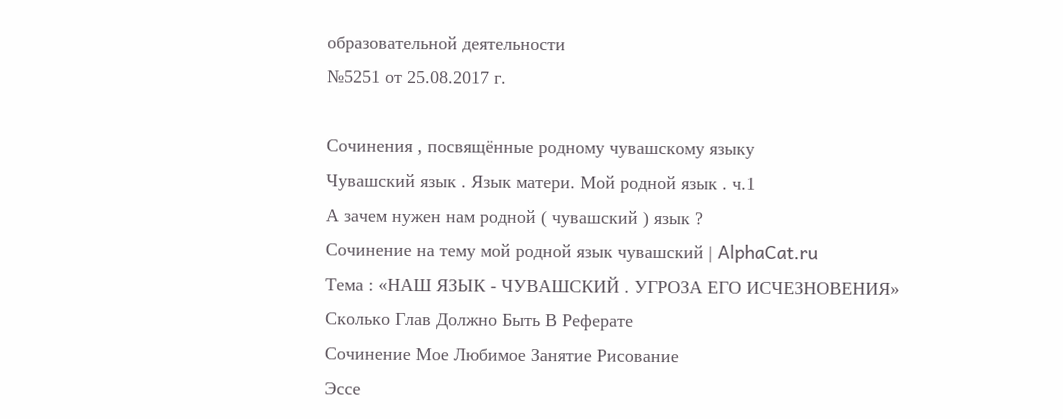образовательной деятельности
№5251 от 25.08.2017 г.

Сочинения , посвящённые родному чувашскому языку
Чувашский язык . Язык матери. Мой родной язык . ч.1
А зачем нужен нам родной ( чувашский ) язык ?
Сочинение на тему мой родной язык чувашский | AlphaCat.ru
Тема : «НАШ ЯЗЫК - ЧУВАШСКИЙ . УГРОЗА ЕГО ИСЧЕЗНОВЕНИЯ»
Сколько Глав Должно Быть В Реферате
Сочинение Мое Любимое Занятие Рисование
Эссе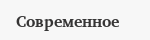Современное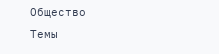Общество
Темы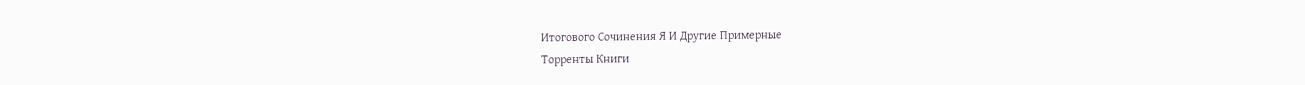Итогового Сочинения Я И Другие Примерные
Торренты Книги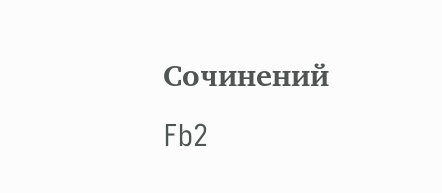Сочинений Fb2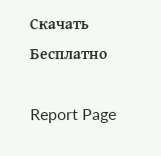Скачать Бесплатно

Report Page